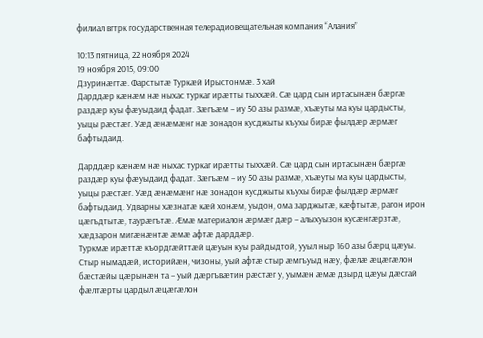филиал вгтрк государственная телерадиовещательная компания “Алания”

10:13 пятница, 22 ноября 2024
19 ноября 2015, 09:00
Дзуринӕгтӕ. Фарстытæ Туркæй Ирыстонмæ. 3 хай
Дарддæр кæнæм нæ ныхас туркаг ирæтты тыххæй. Сæ цард сын иртасынæн бæргæ раздæр куы фæуыдаид фадат. Зæгъæм – иу 50 азы размæ, хъæуты ма куы цардысты, уыцы рæстæг. Уæд æнæмæнг нæ зонадон кусджыты къухы бирæ фылдæр æрмæг бафтыдаид.

Дарддæр кæнæм нæ ныхас туркаг ирæтты тыххæй. Сæ цард сын иртасынæн бæргæ раздæр куы фæуыдаид фадат. Зæгъæм – иу 50 азы размæ, хъæуты ма куы цардысты, уыцы рæстæг. Уæд æнæмæнг нæ зонадон кусджыты къухы бирæ фылдæр æрмæг бафтыдаид. Удварны хæзнатæ кæй хонæм, уыдон, ома зарджытæ, кæфтытæ, рагон ирон цæгъдтытæ, таурæгътæ. Æмæ материалон æрмæг дæр – алыхуызон кусæнгæрзтæ, хæдзарон мигæнæнтæ æмæ афтæ дарддæр.
Туркмæ ирæттæ къордгæйттæй цæуын куы райдыдтой, ууыл ныр 160 азы бæрц цæуы. Стыр нымадæй, историйæн, чизоны, уый афтæ стыр æмгъуыд нæу, фæлæ æцæгæлон бæстæйы цæрынæн та – уый дæргъвæтин рæстæг у, уымæн æмæ дзырд цæуы дæсгай фæлтæрты цардыл æцæгæлон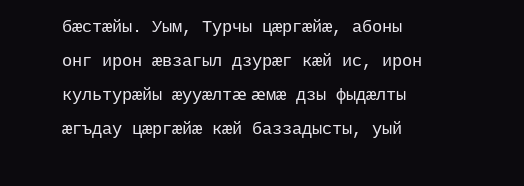бæстæйы. Уым, Турчы цæргæйæ, абоны онг ирон æвзагыл дзурæг кæй ис, ирон культурæйы æууæлтæ æмæ дзы фыдæлты æгъдау цæргæйæ кæй баззадысты, уый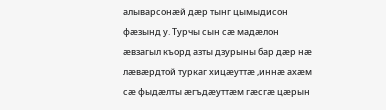алыварсонæй дæр тынг цымыдисон фæзынд у. Турчы сын сæ мадæлон æвзагыл къорд азты дзурыны бар дæр нæ лæвæрдтой туркаг хицæуттæ ,иннæ ахæм сæ фыдæлты æгъдæуттæм гæсгæ цæрын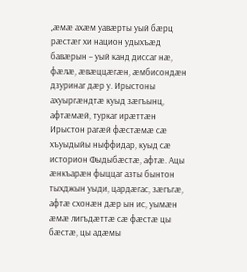,æмæ ахæм уавæрты уый бæрц рæстæг хи национ удыхъæд бавæрын – уый канд диссаг нæ, фæлæ, æвæццæгæн, æмбисондæн дзуринаг дæр у. Ирыстоны ахуыргæндтæ куыд зæгъынц, афтæмæй, туркаг ирæттæн Ирыстон рагæй фæстæмæ сæ хъуыдыйы ныффидар, куыд сæ историон Фыдыбæстæ, афтæ. Ацы æнкъарæн фыццаг азты бынтон тыхджын уыди, цардæгас, зæгъгæ, афтæ схонæн дæр ын ис, уымæн æмæ лигъдæттæ сæ фæстæ цы бæстæ, цы адæмы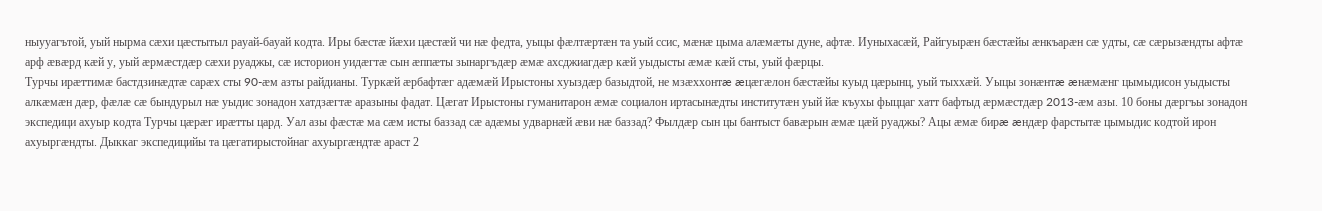ныууагътой, уый нырма сæхи цæстытыл рауай-бауай кодта. Иры бæстæ йæхи цæстæй чи нæ федта, уыцы фæлтæртæн та уый ссис, мæнæ цыма алæмæты дуне, афтæ. Иуныхасæй, Райгуырæн бæстæйы æнкъарæн сæ удты, сæ сæрызæндты афтæ арф æвæрд кæй у, уый æрмæстдæр сæхи руаджы, сæ историон уидæгтæ сын æппæты зынаргъдæр æмæ ахсджиагдæр кæй уыдысты æмæ кæй сты, уый фæрцы.
Турчы ирæттимæ бастдзинæдтæ сарæх сты 90-æм азты райдианы. Туркæй æрбафтæг адæмæй Ирыстоны хуыздæр базыдтой, не мзæххонтæ æцæгæлон бæстæйы куыд цæрынц, уый тыххæй. Уыцы зонæнтæ æнæмæнг цымыдисон уыдысты алкæмæн дæр, фæлæ сæ бындурыл нæ уыдис зонадон хатдзæгтæ аразыны фадат. Цæгат Ирыстоны гуманитарон æмæ социалон иртасынæдты институтæн уый йæ къухы фыццаг хатт бафтыд æрмæстдæр 2013-æм азы. 10 боны дæргъы зонадон экспедици ахуыр кодта Турчы цæрæг ирæтты цард. Уал азы фæстæ ма сæм исты баззад сæ адæмы удварнæй æви нæ баззад? Фылдæр сын цы бантыст бавæрын æмæ цæй руаджы? Ацы æмæ бирæ æндæр фарстытæ цымыдис кодтой ирон ахуыргæндты. Дыккаг экспедицийы та цæгатирыстойнаг ахуыргæндтæ араст 2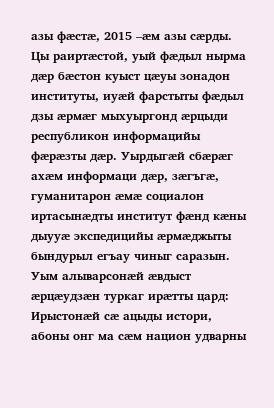азы фæстæ, 2015 –æм азы сæрды. Цы раиртæстой, уый фæдыл нырма дæр бæстон куыст цæуы зонадон институты, иуæй фарстыты фæдыл дзы æрмæг мыхуыргонд æрцыди республикон информацийы фæрæзты дæр. Уырдыгæй сбæрæг ахæм информаци дæр, зæгъгæ, гуманитарон æмæ социалон иртасынæдты институт фæнд кæны дыууæ экспедицийы æрмæджыты бындурыл егъау чиныг саразын. Уым алыварсонæй æвдыст æрцæудзæн туркаг ирæтты цард: Ирыстонæй сæ ацыды истори, абоны онг ма сæм национ удварны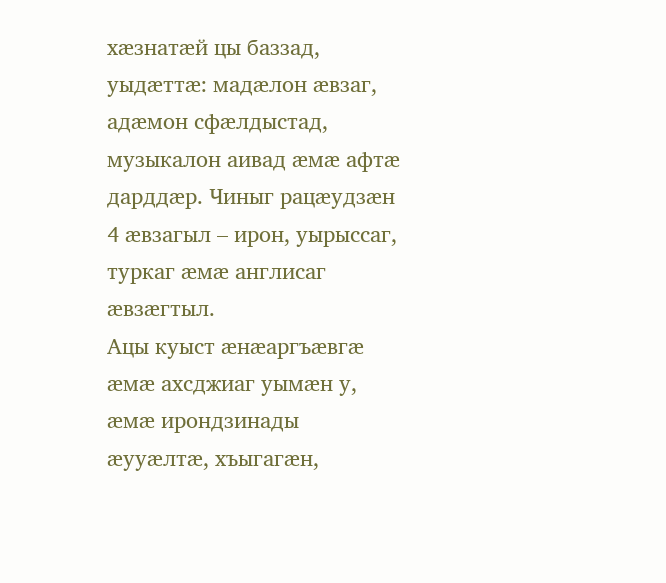хæзнатæй цы баззад, уыдæттæ: мадæлон æвзаг, адæмон сфæлдыстад, музыкалон аивад æмæ афтæ дарддæр. Чиныг рацæудзæн 4 æвзагыл – ирон, уырыссаг, туркаг æмæ англисаг æвзæгтыл.
Ацы куыст æнæаргъæвгæ æмæ ахсджиаг уымæн у, æмæ ирондзинады æууæлтæ, хъыгагæн,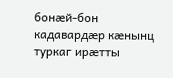бонæй-бон кадавардæр кæнынц туркаг ирæтты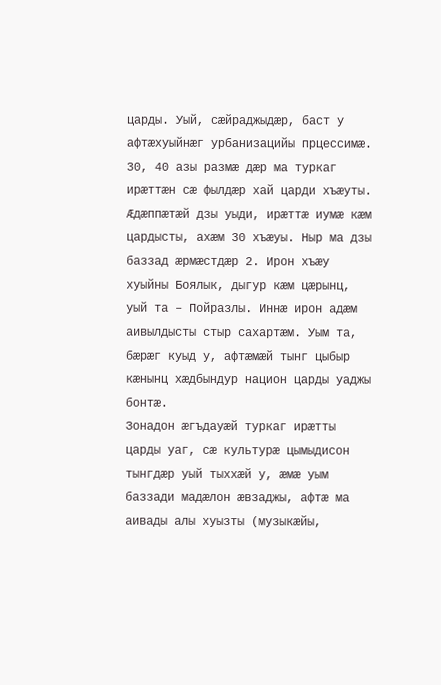царды. Уый, сæйраджыдæр, баст у афтæхуыйнæг урбанизацийы прцессимæ. 30, 40 азы размæ дæр ма туркаг ирæттæн сæ фылдæр хай царди хъæуты. Æдæппæтæй дзы уыди, ирæттæ иумæ кæм цардысты, ахæм 30 хъæуы. Ныр ма дзы баззад æрмæстдæр 2. Ирон хъæу хуыйны Боялык, дыгур кæм цæрынц, уый та – Пойразлы. Иннæ ирон адæм аивылдысты стыр сахартæм. Уым та, бæрæг куыд у, афтæмæй тынг цыбыр кæнынц хæдбындур национ царды уаджы бонтæ.
Зонадон æгъдауæй туркаг ирæтты царды уаг, сæ культурæ цымыдисон тынгдæр уый тыххæй у, æмæ уым баззади мадæлон æвзаджы, афтæ ма аивады алы хуызты (музыкæйы,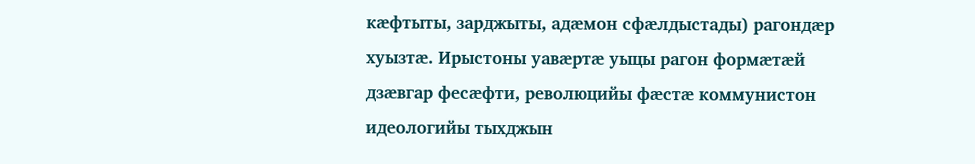кæфтыты, зарджыты, адæмон сфæлдыстады) рагондæр хуызтæ. Ирыстоны уавæртæ уыцы рагон формæтæй дзæвгар фесæфти, революцийы фæстæ коммунистон идеологийы тыхджын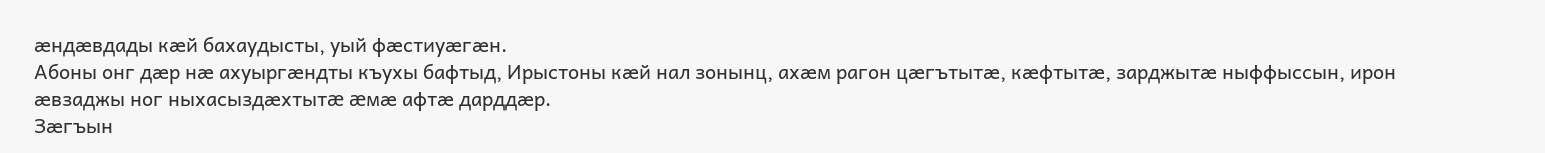æндæвдады кæй бахаудысты, уый фæстиуæгæн.
Абоны онг дæр нæ ахуыргæндты къухы бафтыд, Ирыстоны кæй нал зонынц, ахæм рагон цæгътытæ, кæфтытæ, зарджытæ ныффыссын, ирон æвзаджы ног ныхасыздæхтытæ æмæ афтæ дарддæр.
Зæгъын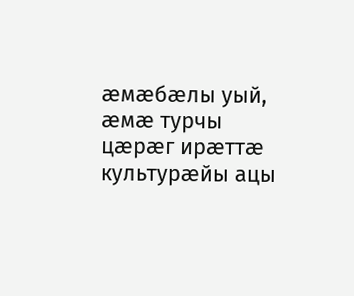æмæбæлы уый, æмæ турчы цæрæг ирæттæ культурæйы ацы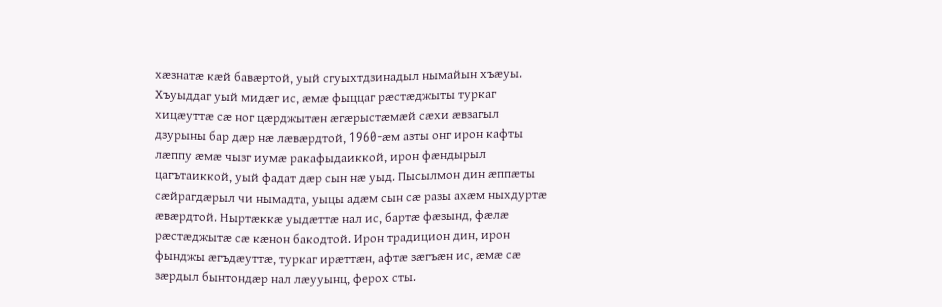хæзнатæ кæй бавæртой, уый сгуыхтдзинадыл нымайын хъæуы. Хъуыддаг уый мидæг ис, æмæ фыццаг рæстæджыты туркаг хицæуттæ сæ ног цæрджытæн æгæрыстæмæй сæхи æвзагыл дзурыны бар дæр нæ лæвæрдтой, 1960-æм азты онг ирон кафты лæппу æмæ чызг иумæ ракафыдаиккой, ирон фæндырыл цагътаиккой, уый фадат дæр сын нæ уыд. Пысылмон дин æппæты сæйрагдæрыл чи нымадта, уыцы адæм сын сæ разы ахæм ныхдуртæ æвæрдтой. Ныртæккæ уыдæттæ нал ис, бартæ фæзынд, фæлæ рæстæджытæ сæ кæнон бакодтой. Ирон традицион дин, ирон фынджы æгъдæуттæ, туркаг ирæттæн, афтæ зæгъæн ис, æмæ сæ зæрдыл бынтондæр нал лæууынц, ферох сты.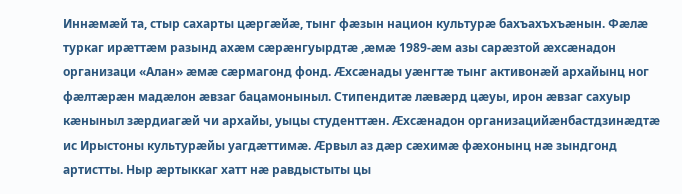Иннæмæй та, стыр сахарты цæргæйæ, тынг фæзын национ культурæ бахъахъхъæнын. Фæлæ туркаг ирæттæм разынд ахæм сæрæнгуырдтæ ,æмæ 1989-æм азы сарæзтой æхсæнадон организаци «Алан» æмæ сæрмагонд фонд. Æхсæнады уæнгтæ тынг активонæй архайынц ног фæлтæрæн мадæлон æвзаг бацамоныныл. Стипендитæ лæвæрд цæуы, ирон æвзаг сахуыр кæныныл зæрдиагæй чи архайы, уыцы студенттæн. Æхсæнадон организацийæнбастдзинæдтæ ис Ирыстоны культурæйы уагдæттимæ. Æрвыл аз дæр сæхимæ фæхонынц нæ зындгонд артистты. Ныр æртыккаг хатт нæ равдыстыты цы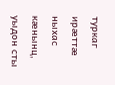туркаг ирæттæ ныхас кæнынц, уыдон сты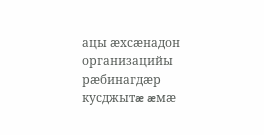ацы æхсæнадон организацийы рæбинагдæр кусджытæ æмæ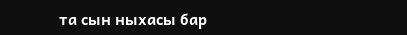та сын ныхасы бар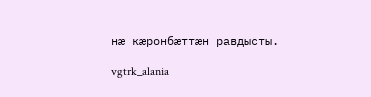нæ кæронбæттæн равдысты.

vgtrk_alania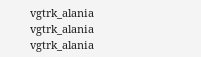vgtrk_alania
vgtrk_alania
vgtrk_alania